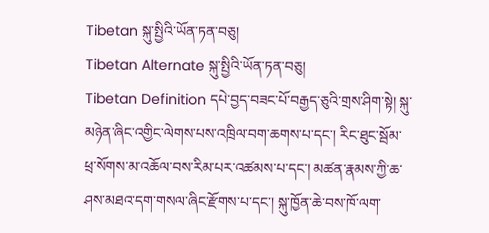Tibetan སྐུ་སྤྱིའི་ཡོན་ཏན་བཅུ།
Tibetan Alternate སྐུ་སྤྱིའི་ཡོན་ཏན་བཅུ།
Tibetan Definition དཔེ་བྱད་བཟང་པོ་བརྒྱད་ཅུའི་གྲས་ཤིག་སྟེ། སྐུ་མཉེན་ཞིང་འགྱིང་ལེགས་པས་འཁྲིལ་བག་ཆགས་པ་དང་། རིང་ཐུང་སྦོམ་ཕྲ་སོགས་མ་འཆོལ་བས་རིམ་པར་འཚམས་པ་དང་། མཚན་རྣམས་ཀྱི་ཆ་ཤས་མཐའ་དག་གསལ་ཞིང་རྫོགས་པ་དང་། སྐུ་ཁྱོན་ཆེ་བས་ཁོ་ལག་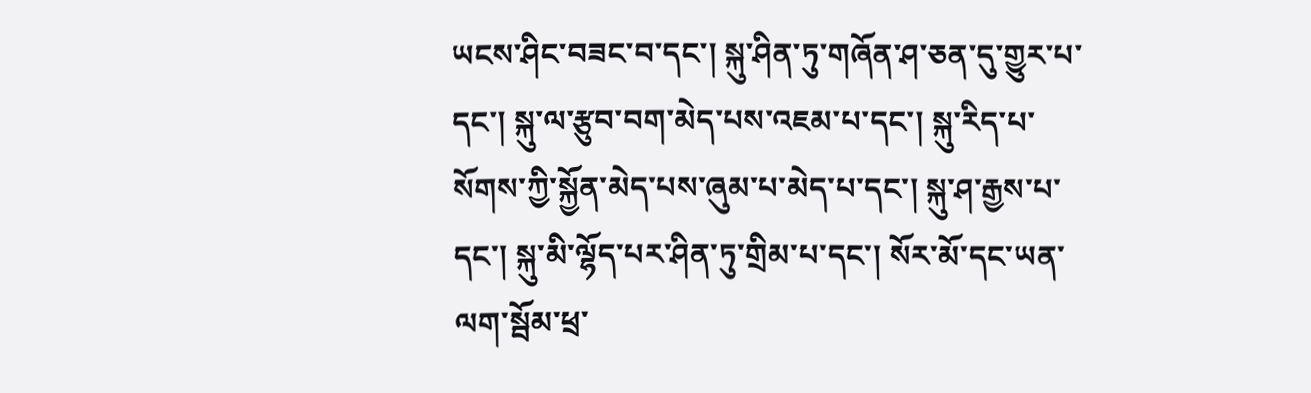ཡངས་ཤིང་བཟང་བ་དང་། སྐུ་ཤིན་ཏུ་གཞོན་ཤ་ཅན་དུ་གྱུར་པ་དང་། སྐུ་ལ་རྩུབ་བག་མེད་པས་འཇམ་པ་དང་། སྐུ་རིད་པ་སོགས་ཀྱི་སྐྱོན་མེད་པས་ཞུམ་པ་མེད་པ་དང་། སྐུ་ཤ་རྒྱས་པ་དང་། སྐུ་མི་ལྷོད་པར་ཤིན་ཏུ་གྲིམ་པ་དང་། སོར་མོ་དང་ཡན་ལག་སྦོམ་ཕྲ་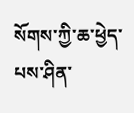སོགས་ཀྱི་ཆ་ཕྱེད་པས་ཤིན་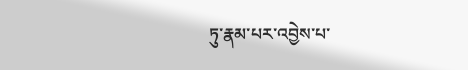ཏུ་རྣམ་པར་འབྱེས་པ་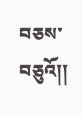བཅས་བཅུའོ།།